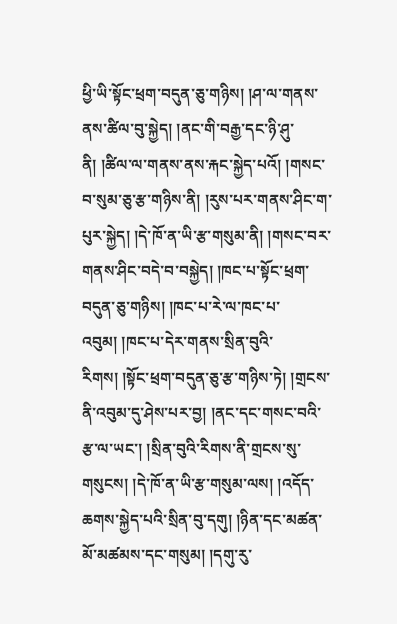ཕྱི་ཡི་སྟོང་ཕྲག་བདུན་ཅུ་གཉིས། །ཤ་ལ་གནས་ནས་ཚིལ་བུ་སྐྱེད། །ནང་གི་བརྒྱ་དང་ཉི་ཤུ་ནི། །ཚིལ་ལ་གནས་ནས་རྐང་སྐྱེད་པའོ། །གསང་བ་སུམ་ཅུ་རྩ་གཉིས་ནི། །རུས་པར་གནས་ཤིང་ག་པུར་སྐྱེད། །དེ་ཁོ་ན་ཡི་རྩ་གསུམ་ནི། །གསང་བར་གནས་ཤིང་བདེ་བ་བསྐྱེད། །ཁང་པ་སྟོང་ཕྲག་བདུན་ཅུ་གཉིས། །ཁང་པ་རེ་ལ་ཁང་པ་འབུམ། །ཁང་པ་དེར་གནས་སྲིན་བུའི་རིགས། །སྟོང་ཕྲག་བདུན་ཅུ་རྩ་གཉིས་ཏེ། །གྲངས་ནི་འབུམ་དུ་ཤེས་པར་བྱ། །ནང་དང་གསང་བའི་རྩ་ལ་ཡང་། །སྲིན་བུའི་རིགས་ནི་གྲངས་སུ་གསུངས། །དེ་ཁོ་ན་ཡི་རྩ་གསུམ་ལས། །འདོད་ཆགས་སྐྱེད་པའི་སྲིན་བུ་དགུ། །ཉིན་དང་མཚན་མོ་མཚམས་དང་གསུམ། །དགུ་རུ་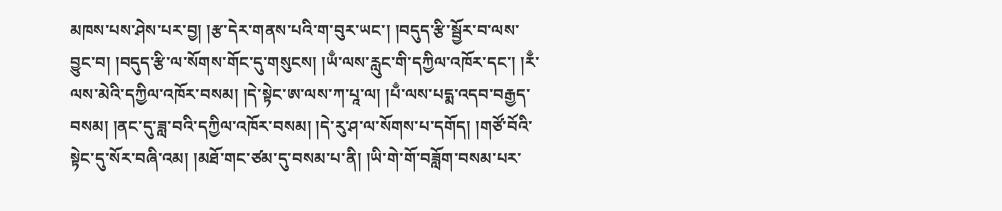མཁས་པས་ཤེས་པར་བྱ། །རྩ་དེར་གནས་པའི་ག་བུར་ཡང་། །བདུད་རྩི་སྦྱོར་བ་ལས་བྱུང་བ། །བདུད་རྩི་ལ་སོགས་གོང་དུ་གསུངས། །ཡྃ་ལས་རླུང་གི་དཀྱིལ་འཁོར་དང་། །རྃ་ལས་མེའི་དཀྱིལ་འཁོར་བསམ། །དེ་སྟེང་ཨ་ལས་ཀ་པཱ་ལ། །པྃ་ལས་པདྨ་འདབ་བརྒྱད་བསམ། །ནང་དུ་ཟླ་བའི་དཀྱིལ་འཁོར་བསམ། །དེ་རུ་ཤ་ལ་སོགས་པ་དགོད། །གཙོ་བོའི་སྟེང་དུ་སོར་བཞི་འམ། །མཐོ་གང་ཙམ་དུ་བསམ་པ་ནི། །ཡི་གེ་གོ་བཟློག་བསམ་པར་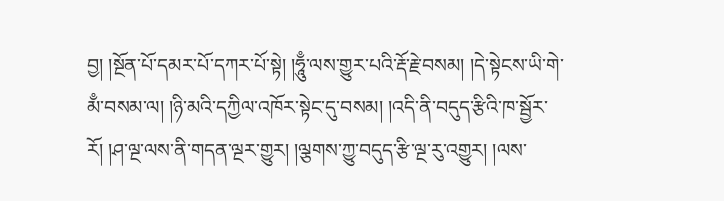བྱ། །སྔོན་པོ་དམར་པོ་དཀར་པོ་སྟེ། །ཧཱུྃ་ལས་གྱུར་པའི་རྡོ་རྗེ་བསམ། །དེ་སྟེངས་ཡི་གེ་མྃ་བསམ་ལ། །ཉི་མའི་དཀྱིལ་འཁོར་སྟེང་དུ་བསམ། །འདི་ནི་བདུད་རྩིའི་ཁ་སྦྱོར་རོ། །ཤ་ལྔ་ལས་ནི་གདན་ལྔར་གྱུར། །ལྕགས་ཀྱུ་བདུད་རྩི་ལྔ་རུ་འགྱུར། །ལས་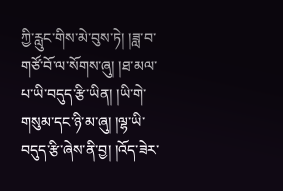ཀྱི་རླུང་གིས་མེ་བུས་ཏེ། །ཟླ་བ་གཙོ་བོ་ལ་སོགས་ཞུ། །ཐ་མལ་པ་ཡི་བདུད་རྩི་ཡིན། །ཡི་གེ་གསུམ་དང་ཉི་མ་ཞུ། །ལྷ་ཡི་བདུད་རྩི་ཞེས་ནི་བྱ། །འོད་ཟེར་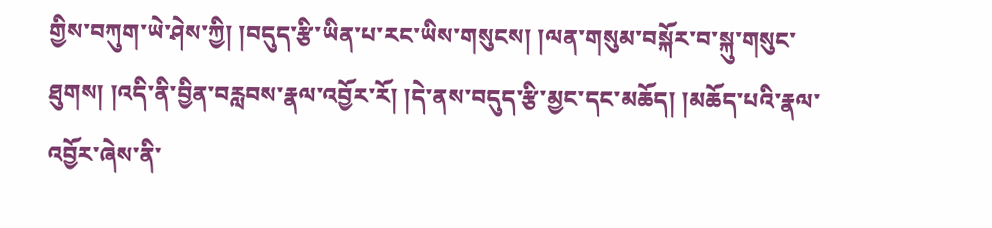གྱིས་བཀུག་ཡེ་ཤེས་ཀྱི། །བདུད་རྩི་ཡིན་པ་རང་ཡིས་གསུངས། །ལན་གསུམ་བསྐོར་བ་སྐུ་གསུང་ཐུགས། །འདི་ནི་བྱིན་བརླབས་རྣལ་འབྱོར་རོ། །དེ་ནས་བདུད་རྩི་མྱང་དང་མཆོད། །མཆོད་པའི་རྣལ་འབྱོར་ཞེས་ནི་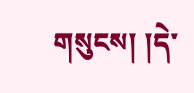གསུངས། །དེ་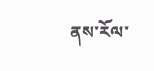ནས་རོལ་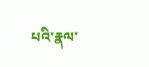པའི་རྣལ་